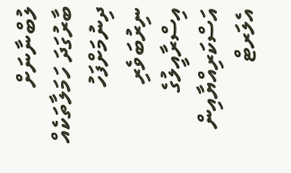ލުބްނާނަށް ބާރުގަދަ ހަމަލާތަކެއް ދިނުމަށްފަހު ނިރުބަވެރި އިސްރާއީލުގެ އަސްކަރިއްޔާއިން އެލަރޓް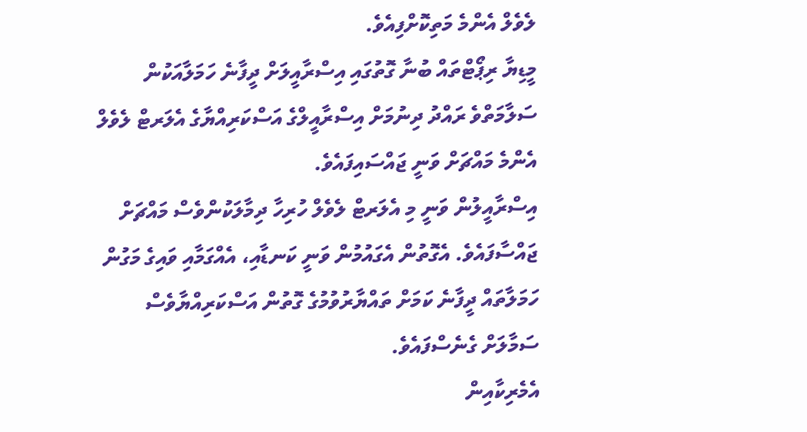ލެވެލް އެންމެ މަތިކޮށްފިއެވެ.
މީޑިޔާ ރިޕޯޓްތައް ބުނާ ގޮތުގައި އިސްރާއީލަށް ދީފާނެ ހަމަލާއަކުން ސަލާމަތްވެ ރައްދު ދިނުމަށް އިސްރާއީލްގެ އަސްކަރިއްޔާގެ އެލަރޓް ލެވެލް އެންމެ މައްޗަށް ވަނީ ޖައްސައިފައެވެ.
އިސްރާއީލުން ވަނީ މި އެލަރޓް ލެވެލް ހުރިހާ ދިމާލަކުންވެސް މައްޗަށް ޖައްސާފައެވެ. އެގޮތުން އެގައުމުން ވަނީ ކަނޑާއި، އެއްގަމާއި ވައިގެ މަގުން ހަމަލާތައް ދީފާނެ ކަމަށް ތައްޔާރުވުމުގެ ގޮތުން އަސްކަރިއްޔާވެސް ސަމާލަށް ގެނެސްފައެވެ.
އެމެރިކާއިން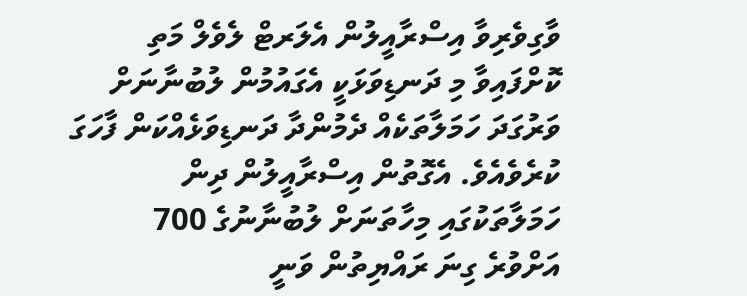ވާގިވެރިވާ އިސްރާއީލުން އެލަރޓް ލެވެލް މަތި ކޮށްފައިވާ މި ދަނޑިވަޅަކީ އެގައުމުން ލުބުނާނަށް ވަރުގަދަ ހަމަލާތަކެއް ދެމުންދާ ދަނޑިވަޅެއްކަން ފާހަގަ ކުރެވެއެވެ. އެގޮތުން އިސްރާއީލުން ދިން ހަމަލާތަކުގައި މިހާތަނަށް ލުބުނާނުގެ 700 އަށްވުރެ ގިނަ ރައްޔިތުން ވަނީ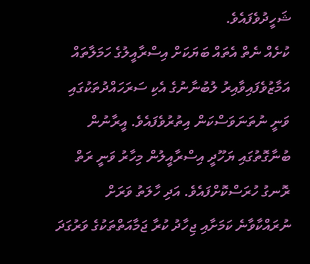ޝަހީދުވެފައެވެ.
ކުށެއް ނެތް އެތައް ބަޔަކަށް އިސްރާއީލުގެ ހަމަލާތައް އަމާޒުވެފައިވާއިރު ލުބުނާނުގެ އެކި ސަރަހައްދުތަކުގައި ވަނީ ނުތަނަވަސްކަން އިތުރުވެފައެވެ. އީރާނުން ބުނާގޮތުގައި ޔަހޫދީ އިސްރާއީލުން މިހާރު ވަނީ ރަތް ރޮނގު ހުރަސްކޮށްފައެވެ. އަދި ހާލަތު ވަރަށް ނުރައްކާވާނެ ކަމަށާއި ޖިހާދު ކުރާ ޖަމާއަތްތަކުގެ ވަރުގަދަ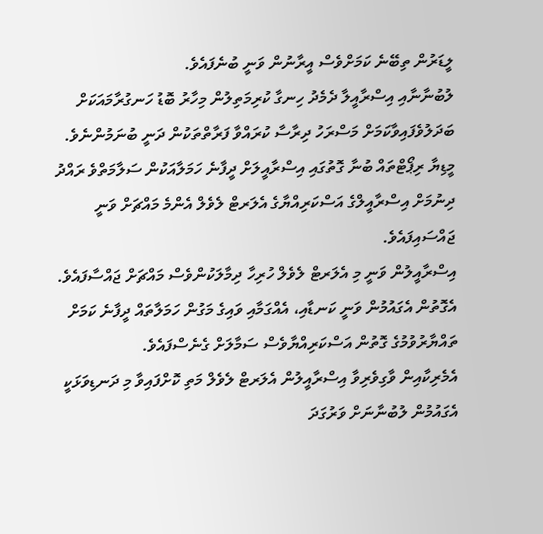ލީޑަރުން ތިބޭނެ ކަމަށްވެސް އީރާނުން ވަނީ ބުނެފައެވެ.
ލުބުނާނާއި އިސްރާއީލާ ދެމެދު ހިނގާ ކުރިމަތިލުން މިހާރު ބޮޑު ހަނގުރާމައަކަށް ބަދަލުވެފައިވާކަމަށް މަސްރަހު ދިރާސާ ކުރައްވާ ފަރާތްތަކުން ދަނީ ބުނަމުންނެވެ.
މީޑިޔާ ރިޕޯޓްތައް ބުނާ ގޮތުގައި އިސްރާއީލަށް ދީފާނެ ހަމަލާއަކުން ސަލާމަތްވެ ރައްދު ދިނުމަށް އިސްރާއީލްގެ އަސްކަރިއްޔާގެ އެލަރޓް ލެވެލް އެންމެ މައްޗަށް ވަނީ ޖައްސައިފައެވެ.
އިސްރާއީލުން ވަނީ މި އެލަރޓް ލެވެލް ހުރިހާ ދިމާލަކުންވެސް މައްޗަށް ޖައްސާފައެވެ. އެގޮތުން އެގައުމުން ވަނީ ކަނޑާއި، އެއްގަމާއި ވައިގެ މަގުން ހަމަލާތައް ދީފާނެ ކަމަށް ތައްޔާރުވުމުގެ ގޮތުން އަސްކަރިއްޔާވެސް ސަމާލަށް ގެނެސްފައެވެ.
އެމެރިކާއިން ވާގިވެރިވާ އިސްރާއީލުން އެލަރޓް ލެވެލް މަތި ކޮށްފައިވާ މި ދަނޑިވަޅަކީ އެގައުމުން ލުބުނާނަށް ވަރުގަދަ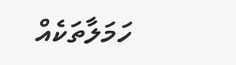ހަމަލާތަކެއް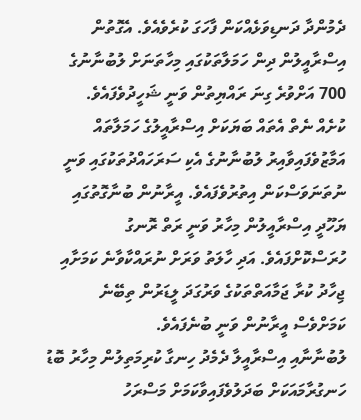ދެމުންދާ ދަނޑިވަޅެއްކަން ފާހަގަ ކުރެވެއެވެ. އެގޮތުން އިސްރާއީލުން ދިން ހަމަލާތަކުގައި މިހާތަނަށް ލުބުނާނުގެ 700 އަށްވުރެ ގިނަ ރައްޔިތުން ވަނީ ޝަހީދުވެފައެވެ.
ކުށެއް ނެތް އެތައް ބަޔަކަށް އިސްރާއީލުގެ ހަމަލާތައް އަމާޒުވެފައިވާއިރު ލުބުނާނުގެ އެކި ސަރަހައްދުތަކުގައި ވަނީ ނުތަނަވަސްކަން އިތުރުވެފައެވެ. އީރާނުން ބުނާގޮތުގައި ޔަހޫދީ އިސްރާއީލުން މިހާރު ވަނީ ރަތް ރޮނގު ހުރަސްކޮށްފައެވެ. އަދި ހާލަތު ވަރަށް ނުރައްކާވާނެ ކަމަށާއި ޖިހާދު ކުރާ ޖަމާއަތްތަކުގެ ވަރުގަދަ ލީޑަރުން ތިބޭނެ ކަމަށްވެސް އީރާނުން ވަނީ ބުނެފައެވެ.
ލުބުނާނާއި އިސްރާއީލާ ދެމެދު ހިނގާ ކުރިމަތިލުން މިހާރު ބޮޑު ހަނގުރާމައަކަށް ބަދަލުވެފައިވާކަމަށް މަސްރަހު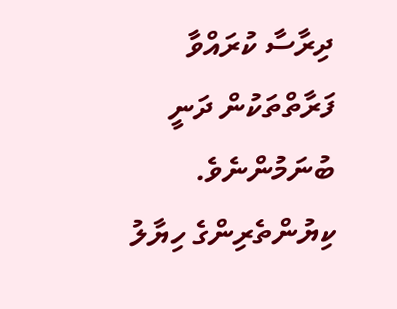ދިރާސާ ކުރައްވާ ފަރާތްތަކުން ދަނީ ބުނަމުންނެވެ.
ކިޔުންތެރިންގެ ހިޔާލު